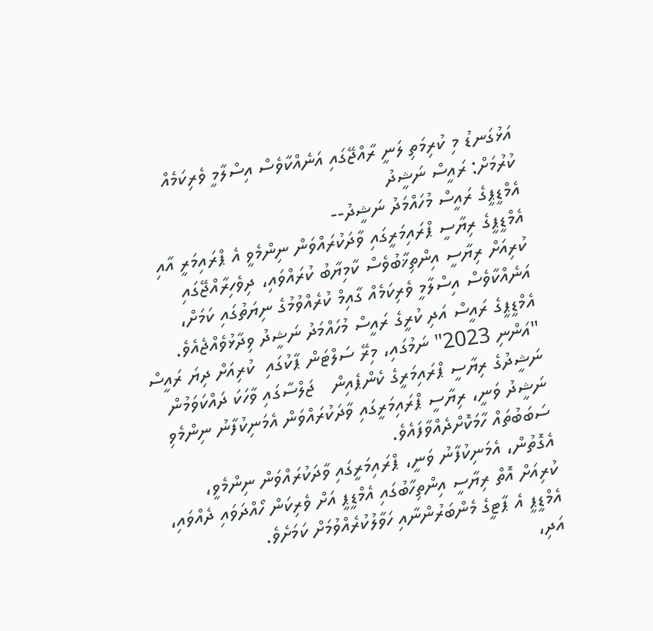އަޅުގަނޑު މި ކުރިމަތި ލަނީ ރާއްޖޭގައި އަނެއްކާވެސް އިސްލާމީ ވެރިކަމެއް ކުރުމަށް: ރައީސް ނަޝީދު
އެމްޑީޕީގެ ރައީސް މުހައްމަދު ނަޝީދު--
އެމްޑީޕީގެ ރިޔާސީ ޕްރައިމަރީގައި ވާދަކުރައްވަން ނިންމެވީ އެ ޕްރައިމަރީ އާއި ކުރިއަށް ރިޔާސީ އިންތިޚާބުވެސް ކާމިޔާބު ކުރައްވައި، ދިވެހިރާއްޖޭގައި އަނެއްކާވެސް އިސްލާމީ ވެރިކަމެއް ގާއިމް ކުރެއްވުމުގެ ނިޔަތުގައި ކަމަށް، އެމްޑީޕީގެ ރައީސް އަދި ކުރީގެ ރައީސް މުހައްމަދު ނަޝީދު ވިދާޅުވެއްޖެއެވެ.
"އަންނި 2023" ނަމުގައި، މިރޭ ސަލްޓަން ޕާކުގައި  ކުރިއަށް ދިޔަ ރައީސް ނަޝީދުގެ ރިޔާސީ ޕްރައިމަރީގެ ކެންޕެއިން   ޖަލްސާގައި ވާހަކަ ދައްކަވަމުން ނަޝީދު ވަނީ، ރިޔާސީ ޕްރައިމަރީގައި ވާދަކުރައްވަން އެމަނިކުފާނު ނިންމެވި ސަބަބުތައް ހާމަކޮށްދެއްވާފައެވެ.
އެގޮތުން، އެމަނިކުފާނު ވަނީ، ޕްރައިމަރީގައި ވާދަކުރައްވަން ނިންމެވީ، ކުރިއަށް އޮތް ރިޔާސީ އިންތިހާބުގައި އެމްޑީޕީ އަށް ވެރިކަން ހޯއްދަވައި ދެއްވައި، އެމްޑީޕީ އެ ޕާޓީގެ މެންބަރުންނާއި ހަވާލުކުރެއްވުމަށް ކަމަށެވެ.
އަދި،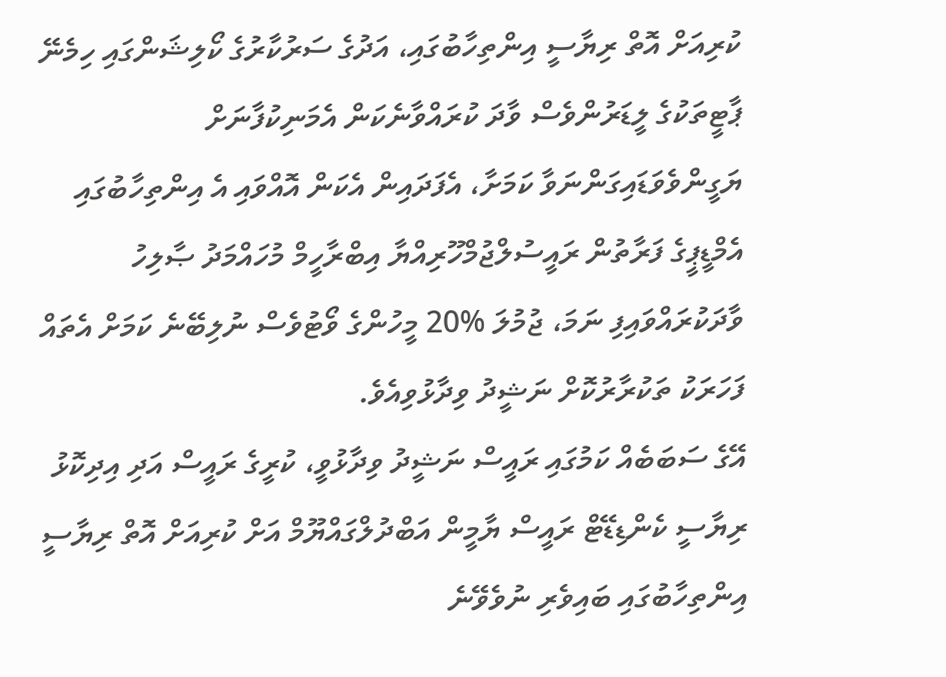ކުރިއަށް އޮތް ރިޔާސީ އިންތިހާބުގައި، އަދުގެ ސަރުކާރުގެ ކޯލިޝަންގައި ހިމެނޭ ޕާޓީތަކުގެ ލީޑަރުންވެސް ވާދަ ކުރައްވާނެކަން އެމަނިކުފާނަށް ޔަގީންވެވަޑައިގަންނަވާ ކަމަށާ، އެފަދައިން އެކަން އޮއްވައި އެ އިންތިހާބުގައި އެމްޑީޕީގެ ފަރާތުން ރައީސުލްޖުމްހޫރިއްޔާ އިބްރާހީމް މުހައްމަދު ޞާލިހު ވާދަކުރައްވައިފި ނަމަ، ޖުމުލަ %20 މީހުންގެ ވޯޓުވެސް ނުލިބޭނެ ކަމަށް އެތައް ފަހަރަކު ތަކުރާރުކޮށް ނަޝީދު ވިދާޅުވިއެވެ.
އޭގެ ސަބަބެއް ކަމުގައި ރައީސް ނަޝީދު ވިދާޅުވީ، ކުރީގެ ރައީސް އަދި އިދިކޮޅު ރިޔާސީ ކެންޑިޑޭޓް ރައީސް ޔާމީން އަބްދުލްގައްޔޫމް އަށް ކުރިއަށް އޮތް ރިޔާސީ އިންތިހާބުގައި ބައިވެރި ނުވެވޭނެ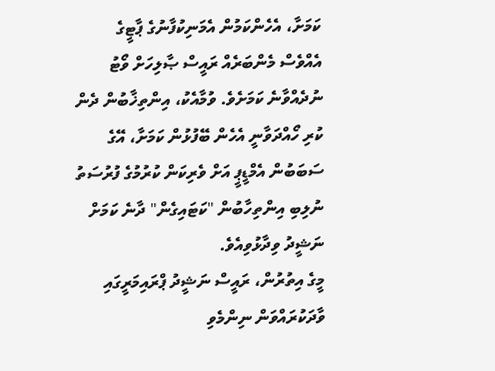ކަމަށާ، އެހެންކަމުން އެމަނިކުފާނުގެ ޕާޓީގެ އެއްވެސް މެންބަރެއް ރައީސް ޞާލިހަށް ވޯޓު ނުދެއްވާނެ ކަމަށެވެ. ވުމާއެކު، އިންތިޚާބުން ދެން ކުރި ހޯއްދަވާނީ އެހެން ބޭފުޅުން ކަމަށާ، އޭގެ ސަބަބުން އެމްޑީޕީ އަށް ވެރިކަން ކުރުމުގެ ފުރުސަތު ނުލިބި އިންތިހާބުން "ކަޓައިގެން" ދާނެ ކަމަށް ނަޝީދު ވިދާޅުވިއެވެ.
މީގެ އިތުރުން، ރައީސް ނަޝީދު ޕްރައިމަރީގައި ވާދަކުރައްވަން ނިންމެވި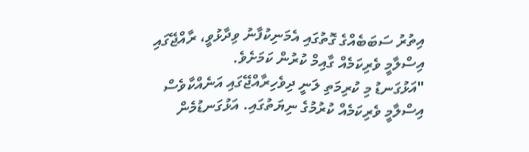އިތުރު ސަބަބެއްގެ ގޮތުގައި އެމަނިކުފާނު ވިދާޅުވީ، ރާއްޖޭގައި އިސްލާމީ ވެރިކަމެއް ގާއިމް ކުރުން ކަމަށެވެ.
"އަޅުގަނޑު މި ކުރިމަތި ލަނީ ދިވެހިރާއްޖޭގައި އަނެއްކާވެސް އިސްލާމީ ވެރިކަމެއް ކުރުމުގެ ނިޔަތުގައި. އަޅުގަނޑުމެން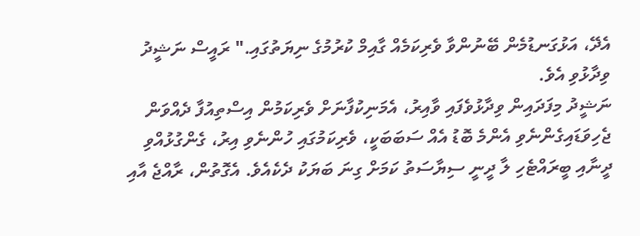އެދޭ، އަޅުގަނޑުމެން ބޭނުންވާ ވެރިކަމެއް ގާއިމް ކުރުމުގެ ނިޔަތުގައި." ރައީސް ނަޝީދު ވިދާޅުވި އެވެ.
ނަޝީދު މިފަދައިން ވިދާޅުވެފައި ވާއިރު، އެމަނިކުފާނަށް ވެރިކަމުން އިސްތިއުފާ ދެއްވަން ޖެހިވަޑައިގެންނެވި އެންމެ ބޮޑު އެއް ސަބަބަކީ، ވެރިކަމުގައި ހުންނެވި އިރު، ގެންގުޅުއްވި ދީނާއި ބީރައްޓެހި ލާ ދީނީ ސިޔާސަތު ކަމަށް ގިނަ ބަޔަކު ދެކެއެވެ. އެގޮތުން، ރާއްޖެ އާއި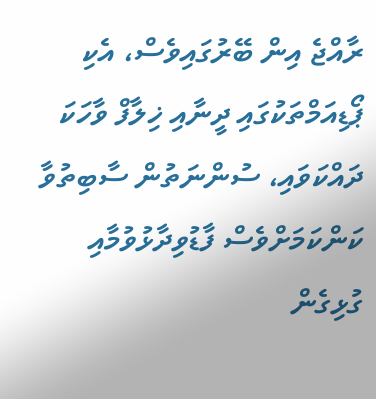ރާއްޖެ އިން ބޭރުގައިވެސް، އެކި ޕޯޑިއަމްތަކުގައި ދީނާއި ޚިލާފް ވާހަކަ ދައްކަވައި، ސުންނަތުން ސާބިތުވާ ކަންކަމަށްވެސް ފާޑުވިދާޅުވުމާއި ގުޅިގެން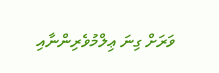ވަރަށް ގިނަ ޢިލްމުވެރިންނާއި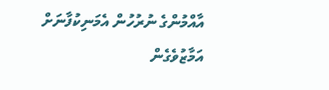އާއްމުންގެ ނުރުހުން އެމަނިކުފާނަށް އަމާޒުވެގެން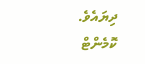ދިޔައެވެ.
ކޮމެންޓް